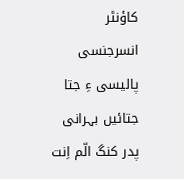کاؤنٹر انسرجنسی پالیسی ءِ جتا جتائیں بہرانی پدر کنگ الّم اِنت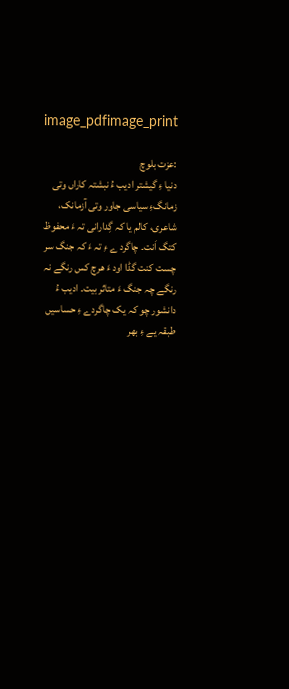image_pdfimage_print

:عزت بلوچ
دنیا ءِ گیشتر ادیب ءُ نبشتہ کاراں وتی زمانگءِ سیاسی جاور وتی آزمانک، شاعری، کالم یا کہ گِدارانی تہ ءَ محفوظ کتگ اَنت۔ چاگرد ے ءِ تہ ءَ کہ جنگ سر چست کنت گڈا اود ءَ ھرچ کس رنگے نہ رنگے چہ جنگ ءَ متاثر بیت۔ ادیب ءُ دانشور چو کہ یک چاگردے ءِ حساسیں طبقہ یے ءِ بھر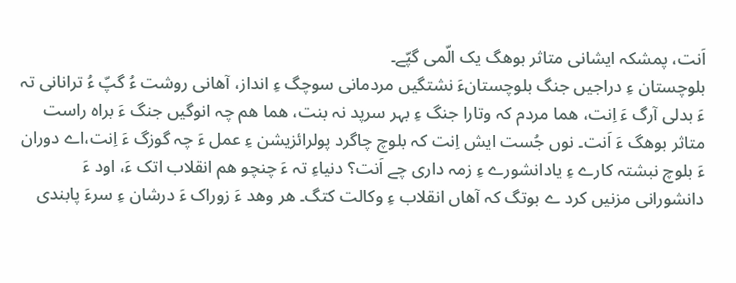اَنت، پمشکہ ایشانی متاثر بوھگ یک الّمی گپّے۔
بلوچستان ءِ دراجیں جنگ بلوچستانءَ نشتگیں مردمانی سوچگ ءِ انداز، آھانی روشت ءُ گپّ ءُ ترانانی تہ ءَ بدلی آرگ ءَ اِنت، ھما مردم کہ وتارا جنگ ءِ بہر سرپد نہ بنت، ھما ھم چہ انوگیں جنگ ءَ براہ راست متاثر بوھگ ءَ اَنت۔ نوں جُست ایش اِنت کہ بلوچ چاگرد پولرائزیشن ءِ عمل ءَ چہ گوزگ ءَ اِنت،اے دوران ءَ بلوچ نبشتہ کارے ءِ یادانشورے ءِ زمہ داری چے اَنت؟ دنیاءِ تہ ءَ چنچو ھم انقلاب اتک ءَ، اود ءَ دانشورانی مزنیں کرد ے بوتگ کہ آھاں انقلاب ءِ وکالت کتگ۔ ھر وھد ءَ زوراک ءَ درشان ءِ سرءَ پابندی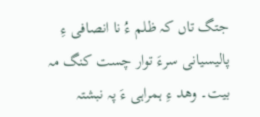جتگ تاں کہ ظلم ءُ نا انصافی ءِ پالیسیانی سرءَ توار چست کنگ مہ بیت۔ وھد ءِ ہمراہی ءَ پہ نبشتہ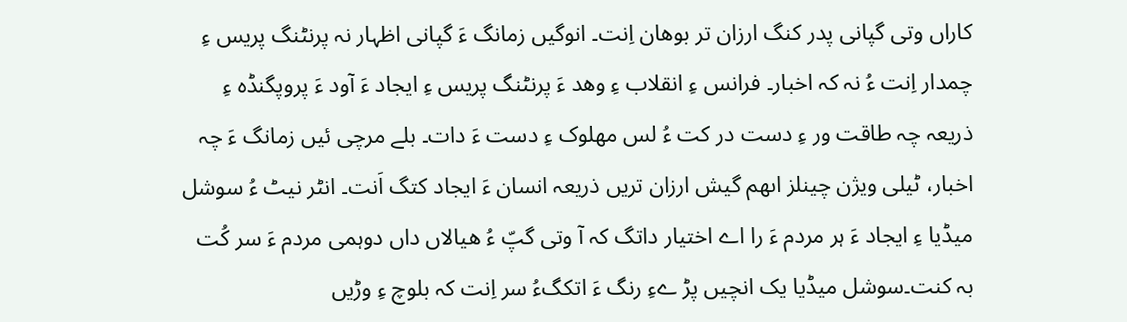کاراں وتی گپانی پدر کنگ ارزان تر بوھان اِنت۔ انوگیں زمانگ ءَ گپانی اظہار نہ پرنٹنگ پریس ءِ چمدار اِنت ءُ نہ کہ اخبار۔ فرانس ءِ انقلاب ءِ وھد ءَ پرنٹنگ پریس ءِ ایجاد ءَ آود ءَ پروپگنڈہ ءِ ذریعہ چہ طاقت ور ءِ دست در کت ءُ لس مھلوک ءِ دست ءَ دات۔ بلے مرچی ئیں زمانگ ءَ چہ اخبار، ٹیلی ویژن چینلز اںھم گیش ارزان تریں ذریعہ انسان ءَ ایجاد کتگ اَنت۔ انٹر نیٹ ءُ سوشل میڈیا ءِ ایجاد ءَ ہر مردم ءَ را اے اختیار داتگ کہ آ وتی گپّ ءُ ھیالاں داں دوہمی مردم ءَ سر کُت بہ کنت۔سوشل میڈیا یک انچیں پڑ ےءِ رنگ ءَ اتکگءُ سر اِنت کہ بلوچ ءِ وڑیں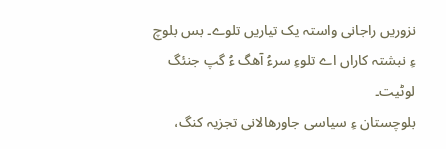نزوریں راجانی واستہ یک تیاریں تلوے۔ بس بلوچ ءِ نبشتہ کاراں اے تلوءِ سرءُ آھگ ءُ گپ جنئگ لوٹیت۔
بلوچستان ءِ سیاسی جاورھالانی تجزیہ کنگ،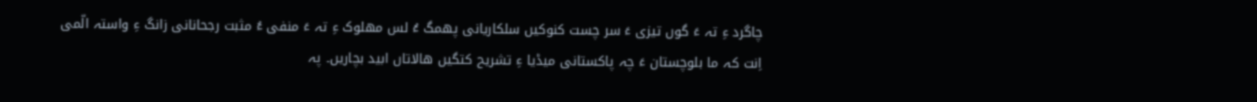چاگرد ءِ تہ ءَ گوں تیزی ءَ سر چست کنوکیں سلکاریانی پھمگ ءُ لس مھلوک ءِ تہ ءَ منفی ءُ مثبت رجحانانی زانگ ءِ واستہ الّمی اِنت کہ ما بلوچستان ءَ چہ پاکستانی میڈیا ءِ تشریح کتگیں ھالاتاں ابید بچاریں۔ پہ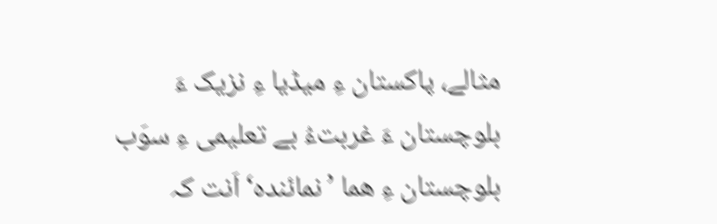مثالے، پاکستان ءِ میڈیا ءِ نزیک ءَ بلوچستان ءَ غربتءُ بے تعلیمی ءِ سوَب بلوچستان ءِ ھما ’نمائندہ‘ اَنت کہ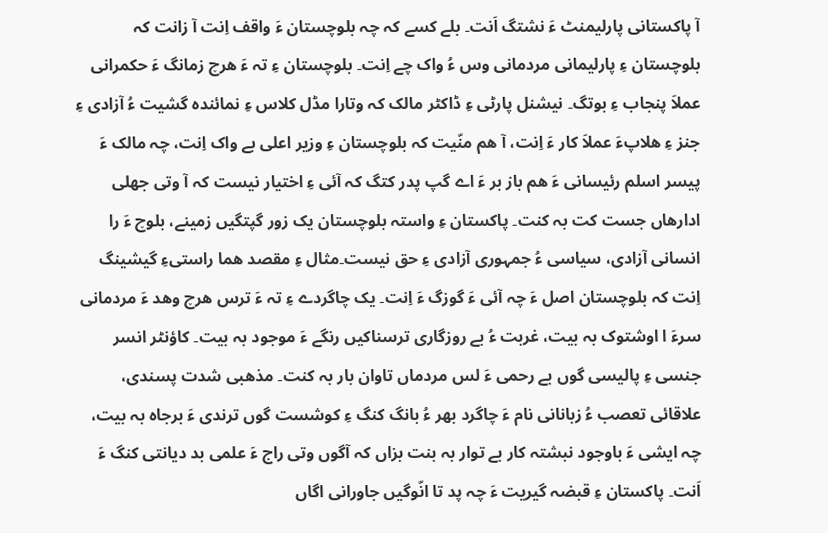آ پاکستانی پارلیمنٹ ءَ نشتگ اَنت۔ بلے کسے کہ چہ بلوچستان ءَ واقف اِنت آ زانت کہ بلوچستان ءِ پارلیمانی مردمانی وس ءُ واک چے اِنت۔ بلوچستان ءِ تہ ءَ ھرچ زمانگ ءَ حکمرانی عملاَ پنجاب ءِ بوتگ۔ نیشنل پارٹی ءِ ڈاکٹر مالک کہ وتارا مڈل کلاس ءِ نمائندہ گشیت ءُ آزادی ءِ جنز ءِ ھلاپءَ عملاَ کار ءَ اِنت، آ ھم منّیت کہ بلوچستان ءِ وزیر اعلی بے واک اِنت، چہ مالک ءَ پیسر اسلم رئیسانی ءَ ھم باز بر ءَ اے گپ پدر کتگ کہ آئی ءِ اختیار نیست کہ آ وتی جھلی ادارھاں جست کت بہ کنت۔ پاکستان ءِ واستہ بلوچستان یک زور گپتگیں زمینے، بلوچ ءَ را انسانی آزادی، سیاسی ءُ جمہوری آزادی ءِ حق نیست۔مثال ءِ مقصد ھما راستیءِ گیشینگ اِنت کہ بلوچستان اصل ءَ چہ آئی ءَ گوزگ ءَ اِنت۔ یک چاگردے ءِ تہ ءَ ترس ھرچ وھد ءَ مردمانی سرءَ ا اوشتوک بہ بیت، غربت ءُ بے روزگاری ترسناکیں رنگے ءَ موجود بہ بیت۔ کاؤنٹر انسر جنسی ءِ پالیسی گوں بے رحمی ءَ لس مردماں تاوان بار بہ کنت۔ مذھبی شدت پسندی، علاقائی تعصب ءُ زبانانی نام ءَ چاگرد بھر ءُ بانگ کنگ ءِ کوشست گوں ترندی ءَ برجاہ بہ بیت، چہ ایشی ءَ باوجود نبشتہ کار بے توار بہ بنت بزاں کہ آگوں وتی راج ءَ علمی بد دیانتی کنگ ءَ اَنت۔ پاکستان ءِ قبضہ گیریت ءَ چہ پد تا انّوگیں جاورانی اگاں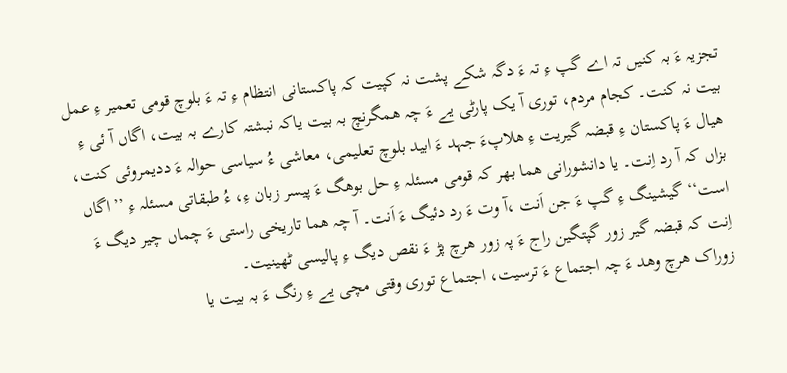تجزیہ ءَ بہ کنیں تہ اے گپ ءِ تہ ءَ دگہ شکے پشت نہ کپیت کہ پاکستانی انتظام ءِ تہ ءَ بلوچ قومی تعمیر ءِ عمل بیت نہ کنت۔ کجام مردم، توری آ یک پارٹی یے ءَ چہ ھمگرنچ بہ بیت یاکہ نبشتہ کارے بہ بیت، اگاں آ ئی ءِ ھیال ءَ پاکستان ءِ قبضہ گیریت ءِ ھلاپءَ جہد ءَ ابید بلوچ تعلیمی، معاشی ءُ سیاسی حوالہ ءَ ددیمروئی کنت، بزاں کہ آ رد اِنت۔ یا دانشورانی ھما بھر کہ قومی مسئلہ ءِ حل بوھگ ءَ پیسر زبان ءِ، ءُ طبقاتی مسئلہ ءِ ’’اگاں است‘‘ گیشینگ ءِ گپ ءَ جن اَنت ،آ وت ءَ رد دئیگ ءَ اَنت۔ آ چہ ھما تاریخی راستی ءَ چماں چیر دیگ ءَ اِنت کہ قبضہ گیر زور گپتگین راج ءَ پہ زور ھرچ پڑ ءَ نقص دیگ ءِ پالیسی ٹھینیت۔
زوراک ھرچ وھد ءَ چہ اجتماع ءَ ترسیت، اجتماع توری وقتی مچی یے ءِ رنگ ءَ بہ بیت یا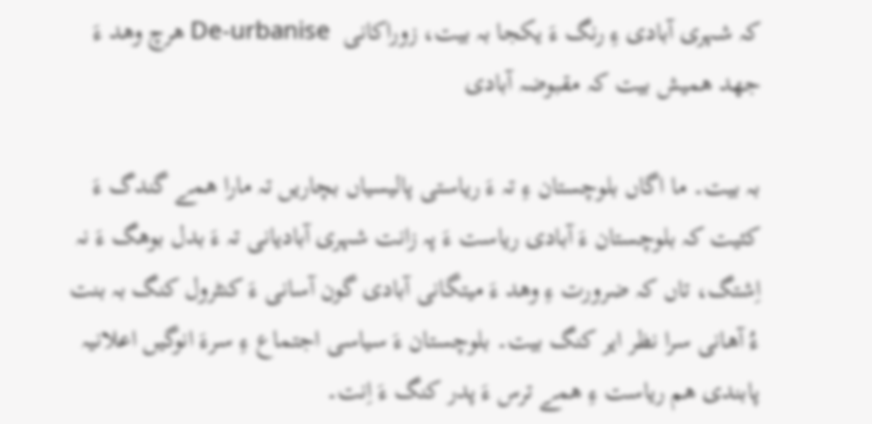کہ شہری آبادی ءِ رنگ ءَ یکجا بہ بیت، زوراکانی  De-urbanise ھرچ وھد ءَ جھد ھمیش بیت کہ مقبوضہ آبادی

بہ بیت۔ ما اگاں بلوچستان ءِ تہ ءَ ریاستی پالیسیاں بچاریں تہ مارا ھمے گندگ ءَ کئیت کہ بلوچستان ءَ آبادی ریاست ءَ پہ زانت شہری آبادیانی تہ ءَ بدل بوھگ ءَ نہ اِشتگ، تاں کہ ضرورت ءِ وھد ءَ میتگانی آبادی گون آسانی ءَ کنٹرول کنگ بہ بنت ءُ آھانی سرا نظر ایر کنگ بیت۔ بلوچستان ءَ سیاسی اجتماع ءِ سرءَ انوگیں اعلانیہ پابندی ھم ریاست ءِ ھمے ترس ءَ پدر کنگ ءَ اِنت۔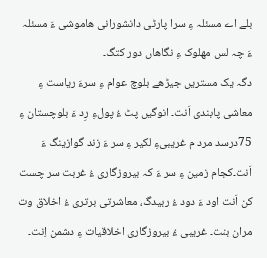بلے اے مسئلہ ءِ سرا پارٹی دانشورانی ھاموشی ءَ مسئلہ ءَ چہ لس مھلوک ءِ نگاھاں دور کتگ۔
دگہ یک مستریں جیڑھے بلوچ عوام ءِ سرءَ ریاست ءِ معاشی پابندی اَنت۔ انوگیں پٹ ءُ پولءِ رِد ءَ بلوچستان ءِ 75درسد مرد م غریبیءِ لکیر ءِ سر ءَ زند گوازینگ ءَ اَنت۔کجام زمین ءِ سر ءَ کہ بیروزگاری ءُ غربت سر چست کن اَنت اود ءَ دود ءُ ربیدگ، معاشرتی برتری ءُ اخلاق وت مران بنت۔ غریبی ءُ بیروزگاری اخلاقیات ءِ دشمن اِنت۔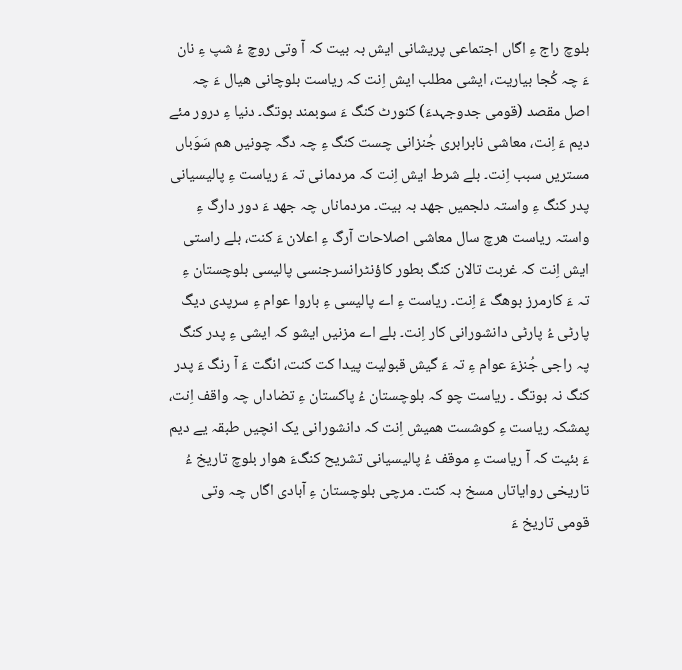بلوچ راج ءِ اگاں اجتماعی پریشانی ایش بہ بیت کہ آ وتی روچ ءُ شپ ءِ نان ءَ چہ کُجا بیاریت، ایشی مطلب ایش اِنت کہ ریاست بلوچانی ھیال ءَ چہ اصل مقصد (قومی جدوجہدءَ) کنورٹ کنگ ءَ سوبمند بوتگ۔ دنیا ءِ درور مئے دیم ءَ اِنت، معاشی نابرابری جُنزانی چست کنگ ءِ چہ دگہ چونیں ھم سَوَباں مستریں سبب اِنت۔ بلے شرط ایش اِنت کہ مردمانی تہ ءَ ریاست ءِ پالیسیانی پدر کنگ ءِ واستہ دلجمیں جھد بہ بیت۔ مردماناں چہ جھد ءَ دور دارگ ءِ واستہ ریاست ھرچ سال معاشی اصلاحات آرگ ءِ اعلان ءَ کنت، بلے راستی ایش اِنت کہ غربت تالان کنگ بطور کاؤنٹرانسرجنسی پالیسی بلوچستان ءِ تہ ءَ کارمرز بوھگ ءَ اِنت۔ ریاست ءِ اے پالیسی ءِ باروا عوام ءِ سرپدی دیگ پارٹی ءُ پارٹی دانشورانی کار اِنت۔ بلے اے مزنیں ایشو کہ ایشی ءِ پدر کنگ پہ راجی جُنزءَ عوام ءِ تہ ءَ گیش قبولیت پیدا کت کنت، انگت ءَ آ رنگ ءَ پدر کنگ نہ بوتگ ۔ ریاست چو کہ بلوچستان ءُ پاکستان ءِ تضاداں چہ واقف اِنت، پمشکہ ریاست ءِ کوشست ھمیش اِنت کہ دانشورانی یک انچیں طبقہ یے دیم ءَ بئیت کہ آ ریاست ءِ موقف ءُ پالیسیانی تشریح کنگءَ ھوار بلوچ تاریخ ءُ تاریخی روایاتاں مسخ بہ کنت۔ مرچی بلوچستان ءِ آبادی اگاں چہ وتی قومی تاریخ ءَ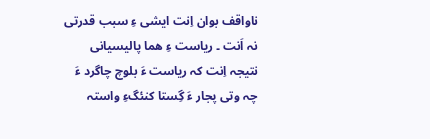ناواقف بوان اِنت ایشی ءِ سبب قدرتی نہ اَنت ۔ ریاست ءِ ھما پالیسیانی نتیجہ اِنت کہ ریاست ءَ بلوچ چاگرد ءَ چہ وتی پجار ءَ گِستا کنئگءِ واستہ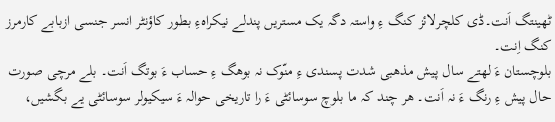ٹھینتگ اَنت۔ڈی کلچرلائز کنگ ءِ واستہ دگہ یک مستریں پندلے نیکراہءِ بطور کاؤنٹر انسر جنسی ازبابے کارمرز کنگ اِنت۔
بلوچستان ءَ لھتے سال پیش مذھبی شدت پسندی ءِ منّوک نہ بوھگ ءِ حساب ءَ بوتگ اَنت۔ بلے مرچی صورت حال پیش ءِ رنگ ءَ نہ اَنت۔ ھر چند کہ ما بلوچ سوسائٹی ءَ را تاریخی حوالہ ءَ سیکیولر سوسائٹی یے بگشیں،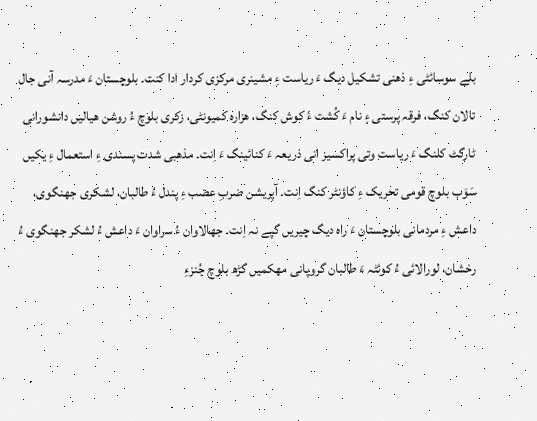بلے سوسائٹی ءِ ذھنی تشکیل دیگ ءَ ریاست ءِ مشینری مرکزی کردار ادا کنت۔ بلوچستان ءَ مدرسہ آنی جال تالان کنگ، فرقہ پرستی ءِ نام ءَ کُشت ءُ کوش کنگ، ھزارہ کمیونٹی، زکری بلوچ ءُ روشن ھیالیں دانشورانی ٹارگٹ کلنگ ءَ ریاست وتی پراکسیز انی ذریعہ ءَ کنائینگ ءَ اِنت۔ مذھبی شدت پسندی ءِ استعمال ءِ یکیں سَوَب بلوچ قومی تحریک ءِ کاؤنٹر کنگ اِنت۔ آپریشن ضربِ عضب ءِ پندل ءُ طالبان، لشکری جھنگوی، داعش ءِ مردمانی بلوچستان ءَ راہ دیگ چیریں گپے نہ اِنت۔ جھالاوان ءُ سراوان ءَ داعش ءُ لشکر جھنگوی ءُ رخشان، لورالائی ءُ کوئٹہ ءَ طالبان گروپانی مھکمیں گڑھ بلوچ جُنزءِ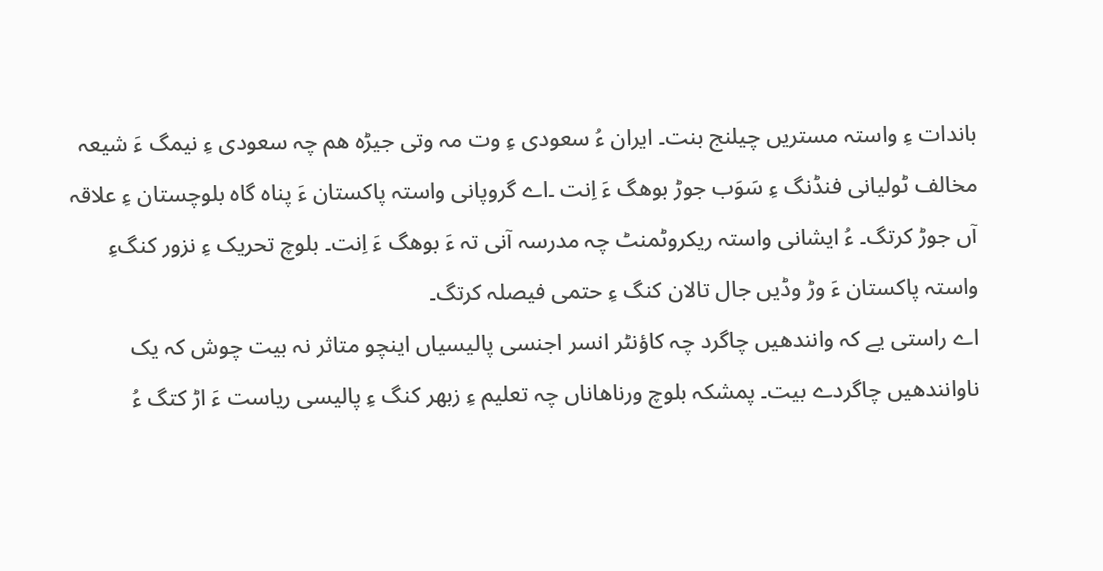باندات ءِ واستہ مستریں چیلنج بنت۔ ایران ءُ سعودی ءِ وت مہ وتی جیڑہ ھم چہ سعودی ءِ نیمگ ءَ شیعہ مخالف ٹولیانی فنڈنگ ءِ سَوَب جوڑ بوھگ ءَ اِنت ۔اے گروپانی واستہ پاکستان ءَ پناہ گاہ بلوچستان ءِ علاقہ آں جوڑ کرتگ۔ ءُ ایشانی واستہ ریکروٹمنٹ چہ مدرسہ آنی تہ ءَ بوھگ ءَ اِنت۔ بلوچ تحریک ءِ نزور کنگءِ واستہ پاکستان ءَ وڑ وڈیں جال تالان کنگ ءِ حتمی فیصلہ کرتگ۔
اے راستی یے کہ وانندھیں چاگرد چہ کاؤنٹر انسر اجنسی پالیسیاں اینچو متاثر نہ بیت چوش کہ یک ناوانندھیں چاگردے بیت۔ پمشکہ بلوچ ورناھاناں چہ تعلیم ءِ زبھر کنگ ءِ پالیسی ریاست ءَ اڑ کتگ ءُ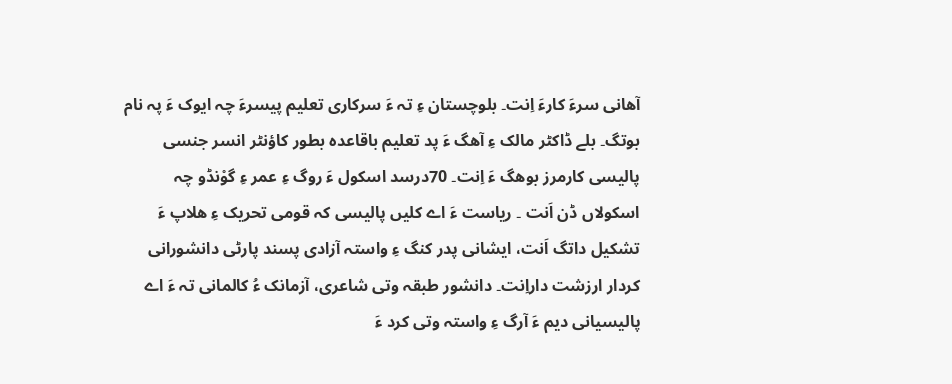آھانی سرءَ کارءَ اِنت۔ بلوچستان ءِ تہ ءَ سرکاری تعلیم پیسرءَ چہ ایوک ءَ پہ نام بوتگ۔ بلے ڈاکٹر مالک ءِ آھگ ءَ پد تعلیم باقاعدہ بطور کاؤنٹر انسر جنسی پالیسی کارمرز بوھگ ءَ اِنت۔ 70درسد اسکول ءَ روگ ءِ عمر ءِ گوْنڈو چہ اسکولاں ڈن اَنت ۔ ریاست ءَ اے کلیں پالیسی کہ قومی تحریک ءِ ھلاپ ءَ تشکیل داتگ اَنت، ایشانی پدر کنگ ءِ واستہ آزادی پسند پارٹی دانشورانی کردار ارزشت داراِنت۔ دانشور طبقہ وتی شاعری، آزمانک ءُ کالمانی تہ ءَ اے پالیسیانی دیم ءَ آرگ ءِ واستہ وتی کرد ءَ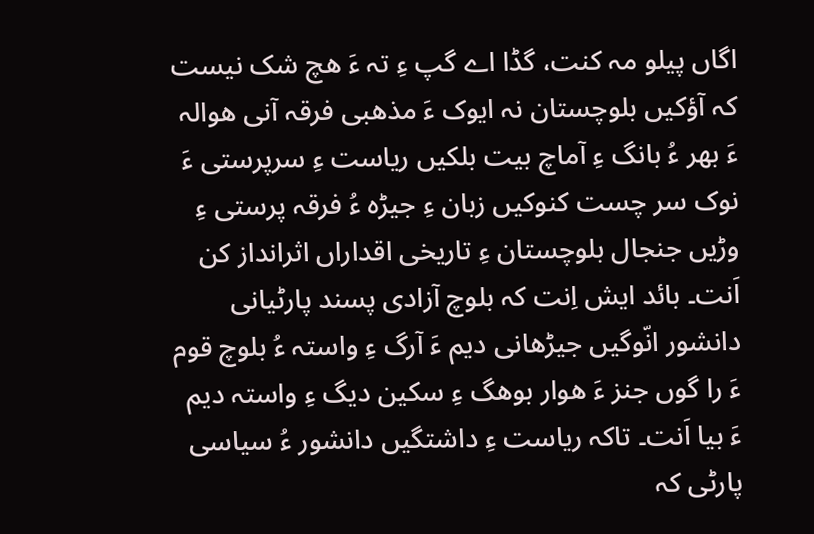اگاں پیلو مہ کنت، گڈا اے گپ ءِ تہ ءَ ھچ شک نیست کہ آؤکیں بلوچستان نہ ایوک ءَ مذھبی فرقہ آنی ھوالہ ءَ بھر ءُ بانگ ءِ آماچ بیت بلکیں ریاست ءِ سرپرستی ءَ نوک سر چست کنوکیں زبان ءِ جیڑہ ءُ فرقہ پرستی ءِ وڑیں جنجال بلوچستان ءِ تاریخی اقداراں اثرانداز کن اَنت۔ بائد ایش اِنت کہ بلوچ آزادی پسند پارٹیانی دانشور انّوگیں جیڑھانی دیم ءَ آرگ ءِ واستہ ءُ بلوچ قوم ءَ را گوں جنز ءَ ھوار بوھگ ءِ سکین دیگ ءِ واستہ دیم ءَ بیا اَنت۔ تاکہ ریاست ءِ داشتگیں دانشور ءُ سیاسی پارٹی کہ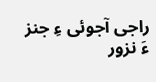راجی آجوئی ءِ جنز ءَ نزور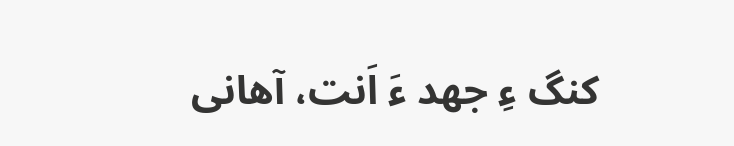کنگ ءِ جھد ءَ اَنت، آھانی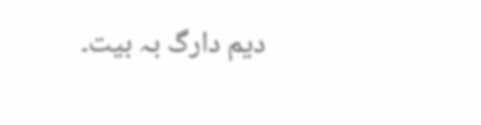دیم دارگ بہ بیت۔